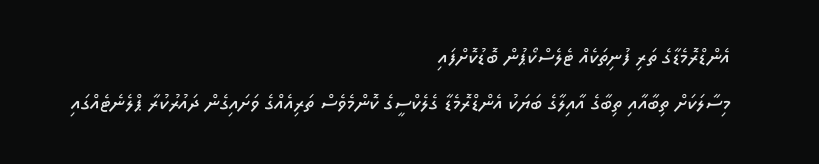އެންޑްރޮމެޑާގެ ތަރި ފުނިތަކެއް ޓެލެސްކޯޕުން ބޮޑުކޮށްފައި
މިސާލަކަށް ތިބާއާއި ތިބާގެ އާއިލާގެ ބަޔަކު އެންޑްރޮމެޑާ ގެލެކްސީގެ ކޮންމެވެސް ތަރިއެއްގެ ވަށައިގެން ދައުރުކުރާ ޕްލެނެޓެއްގައި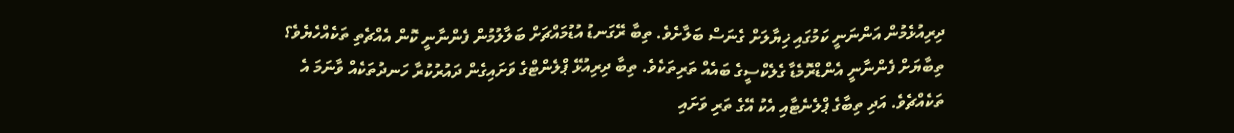ދިރިއުޅެމުން އަންނަނީ ކަމުގައި ޚިޔާލަށް ގެނަސް ބަލާށެވެ. ތިބާ ރޭގަނޑު އުޑުމައްޗަށް ބަލާލުމުން ފެންނާނީ ކޮން އެއްޗެތި ތަކެއްހެޔެވެ؟ ތިބާޔަށް ފެންނާނީ އެންޑްރޮމެޑާ ގެލެކްސީގެ ބައެއް ތަރިތަކެވެ. ތިބާ ދިރިއުޅޭ ޕްލެންޓްގެ ވަށައިގެން ދައުރުކުރާ ހަނދުތަކެއް ވާނަމަ އެ ތަކެއްޗެވެ. އަދި ތިބާގެ ޕްލެނެޓާއި އެކު އޭގެ ތަރި ވަށައި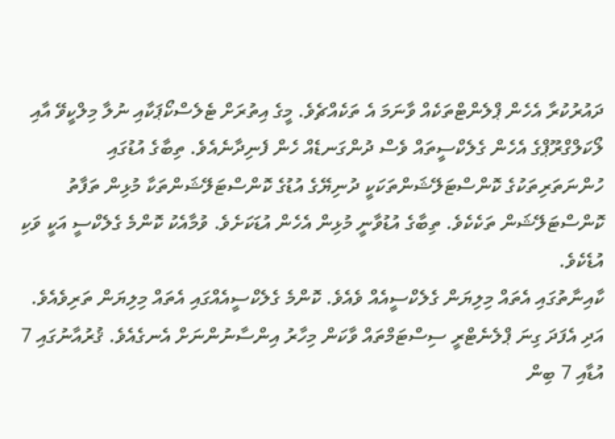ދައުރުކުރާ އެހެން ޕްލެންޓްތަކެއް ވާނަމަ އެ ތަކެއްޗެވެ. މީގެ އިތުރަށް ޓެލެސްކޯޕަކާއި ނުލާ މިލްކީވޭ އާއި ލޯކަލްގްރޫޕްގެ އެހެން ގެލެކްސީތައް ވެސް ދުންގަނޑެއް ހެން ފެނިދާނެއެވެ. ތިބާގެ އުޑުގައި ހުންނަތަރިތަކުގެ ކޮންސްޓަލޭޝަންތަކަކީ ދުނިޔޭގެ އުޑުގެ ކޮންސްޓަލޭޝަންތަކާ މުޅިން ތަފާތު ކޮންސްޓަލޭޝަން ތަކެކެވެ. ތިބާގެ އުޑުވާނީ މުޅިން އެހެން އުޑަކަށެވެ. ވުމާއެކު ކޮންމެ ގެލެކްސީ އަކީ ވަކި އުޑެކެވެ.
ކާއިނާތުގައި އެތައް މިލިޔަން ގެލެކްސީއެއް ވެއެވެ. ކޮންމެ ގެލެކްސީއެއްގައި އެތައް މިލިޔަން ތަރިވެއެވެ. އަދި އެފަދަ ގިނަ ޕްލެނެޓްރީ ސިސްޓަމްތައް ވާކަން މިހާރު އިންސާނުންނަށް އެނގެއެވެ. ޤުރުއާނުގައި 7 އުޑާއި 7 ބިން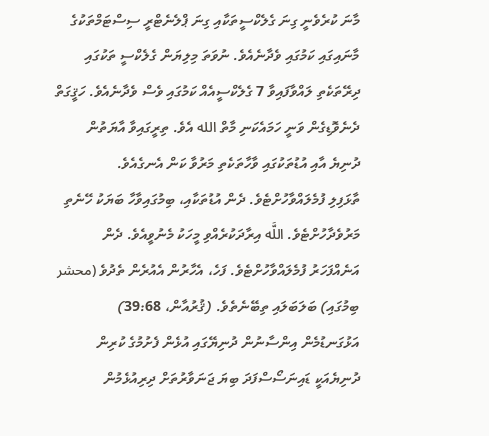މާނަ ކުރެވެނީ ގިނަ ގެލެކްސީތަކާއި ގިނަ ޕްލެނެޓްރީ ސިސްޓަމްތަކުގެ މާނައިގައި ކަމުގައި ވެދާނެއެވެ. ނުވަތަ މިލިޔަން ގެލެކްސީ ތަކުގައި ދިރޭތަކެތި ލައްވާފައިވާ 7 ގެލެކްސީއެއް ކަމުގައި ވެސް ވެދާނެއެވެ. ހަޤީގަތް ދެނެވޮޑިގެން ވަނީ ހަމައެކަނި މާތް الله އެވެ. ތިރީގައިވާ އާޔަތުން ދުނިޔެ އާއި އުޑުތަކުގައި ވާހާތަކެތި މަރުވާ ކަން އެނގެއެވެ.
ތާޅަފިލި ފުމެލައްވާހުށްޓެވެ. ދެން އުޑުތަކާއި، ބިމުގައިވާހާ ބަޔަކު ހޭނެތި މަރުވެދާހުށްޓެވެ. اللَّه އިރާދަކުރެއްވި މީހަކު މެނުވީއެވެ. ދެން އަނެއްފަހަރު ފުމެލައްވާހުށްޓެވެ. ފަހެ، އެހާރުން އެއުރެން ތެދުވެ (محشر ބިމުގައި) ބަލަބަލައި ތިބޭނެތެވެ. (ޤުރުއާން، 39:68)
އަޅުގަނޑުމެން އިންސާނުން ދުނިޔޭގައި އުޅެން ފެށުމުގެ ކުރިން ދުނިޔެއަކީ ޑައިނަސޯސްފަދަ ބިޔަ ޖަނަވާރުތަށް ދިރިއުޅެމުން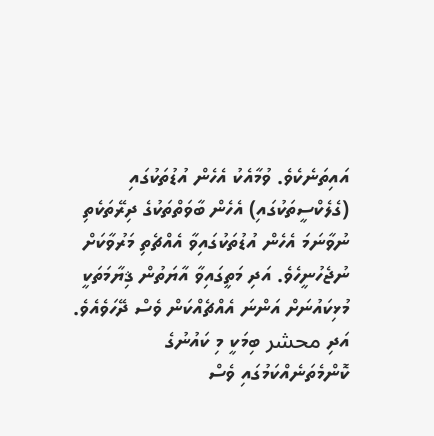އައިތަނެކެވެ. ވުމާއެކު އެހެން އުޑުތަކުގައި (ގެލެކްސީތަކުގައި) އެހެން ބާވަތްތަކުގެ ދިރޭތަކެތި ނުވާނަމަ އެހެން އުޑުތަކުގައިވާ އެއްޗެތި މަރުވާކަށް ނުޖެހުނީހެވެ. އަދި މަތީގައިވާ އާޔަތުން ޤިޔާމަތަކީ މުޅިކައުނަށް އަންނަ އެއްޗެއްކަން ވެސް ދޭހަވެއެވެ. އަދި محشر ބިމަކީ މި ކައުނުގެ ކޮންމެތަނެއްކަމުގައި ވެސް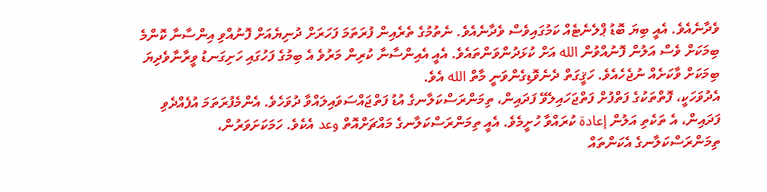ވެދާނެއެވެ. އެއީ ބިޔަ ބޮޑު ޕްލެނެޓެއް ކަމުގައިވެސް ވެދާނެއެވެ. ނެތުމުގެ ތެރެއިން ފުރަތަމަ ފަހަރަށް ދުނިޔެއަށް ފޮނުއްވި އިންސާނާ ކޮންމެ ބިމަކަށް ވެސް އަލުން ފޮނުއްވުން الله އަށް ކުޅަދުންވަންތައެވެ. އެއީ އެއިންސާނާ ކުރިން މަރުވެ އެ ބިމުގެ ފަހުގައި ހަށިގަނޑު ވީރާނާވެދިޔަ ބިމަކަށް ވާކަށެއް ނުޖެހެއެވެ. ހަޤީގަތް ދެނެވޮޑިގެންވަނީ މާތް الله އެވެ.
އެދުވަހަކީ، ފޮތްތަކުގެ ފަތްފުށް ފަތްޖަހައިލެވޭ ފަދައިން، ތިމަންރަސްކަލާނގެ އުޑު ފަތްޖައްސަވައިލައްވާ ދުވަހެވެ. އެންމެފުރަތަމަ އުފެއްދެވި ފަދައިން، އެ ތަކެތި އަލުން إعادة ކުރައްވާ ހުށީމެވެ. އެއީ ތިމަންރަސްކަލާނގެ މައްޗަށްއޮތް وعد އެކެވެ. ހަމަކަށަވަރުން، ތިމަންރަސްކަލާނގެ އެކަންތައް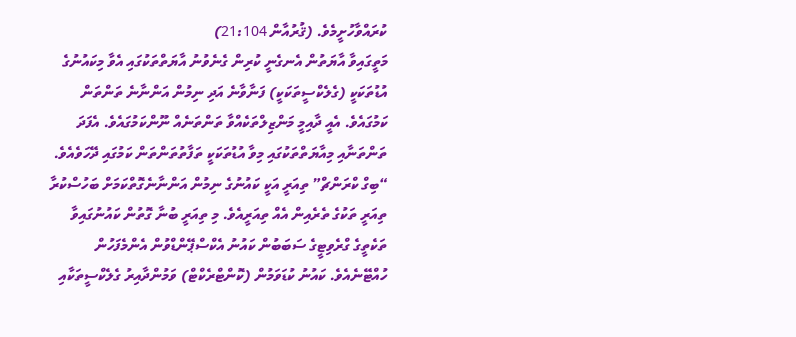ކުރައްވާހުށީމެވެ. (ޤުރުއާން 21:104)
މަތީގައިވާ އާޔަތުން އެނގެނީ ކުރިން ގެނެވުނު އާޔަތްތަކުގައި އެވާ މިކައުނުގެ އުޑުތަކަކީ (ގެލެކްސީތަކަކީ) ފަނާވާނެ އަދި ނިމުން އަންނާނެ ތަންތަން ކަމުގައެވެ. އެއީ ދާއިމީ މަންޒިލްތަކެއްވާ ތަންތަނެއް ނޫންކަމުގައެވެ. އެފަދަ ތަންތަނާއި މިއާޔަތްތަކުގައި މިވާ އުޑުތަކަކީ ތަފާތުތަންތަން ކަމުގައި ދޭހަވެއެވެ. “ބިގް ކްރަންޗް” ތިއަރީ އަކީ ކައުނުގެ ނިމުން އަންނާނެގޮތްކަމަށް ބަހުސްކުރާ ތިއަރީ ތަކުގެ ތެރެއިން އެއް ތިއަރީއެވެ. މި ތިއަރީ ބުނާ ގޮތުން ކައުނުގައިވާ ތަކެތީގެ ގްރެވިޓީގެ ސަބަބުން ކައުނު އެކްސްޕޭންޑްވުން އެންމެފަހުން ހުއްޓޭނެއެވެ. ކައުނު ކުޑަވަމުން (ކޮންޓްރެކްޓް) ވަމުންދާއިރު ގެލެކްސީތަކާއި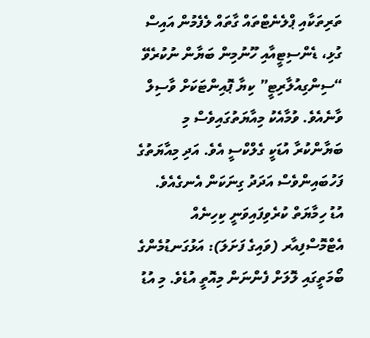ތަރިތަކާއި ޕްލެނެޓްތައް ގާތައް ލެފެމުން އައިސް ގުޅި، ޑެންސިޓީއާއި ހޫނުމިން ބަޔާން ނުކުރެވޭ “ސިންގިއުލާރިޓީ” ކިޔާ ޕޮއިންޓަކަށް ވާސިލް ވާނެއެވެ. ވުމާއެކު މިއާޔަތުގައިވެސް މި ބަޔާންކުރާ އުޑަކީ ގެލްކްސީ އެވެ. އަދި މިއާޔަތުގެ ފަހުބައިންވެސް އަދަދު ގިނަކަން އެނގެއެވެ.
އުޑު ހިމާޔަތް ކުރެވިފައިވަނީ ކިހިނެއް
އެޓްމޮސްފިއާރ (ވައިގެ ފަށަލަ): އަޅުގަނޑުމެންގެ ބޯމަތީގައި ލޮލަށް ފެންނަން މިއޮތީ އުޑެވެ. މި އުޑު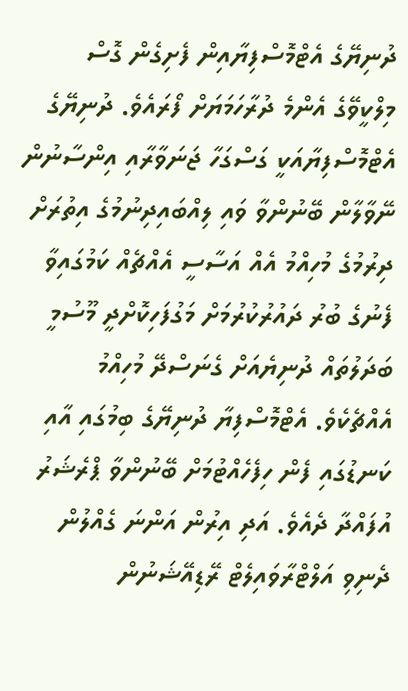ދުނިޔޭގެ އެޓްމޮސްފިޔާއިން ފެށިގެން ގޮސް މިލްކީވޭގެ އެންމެ ދުރާހަމަޔަށް ފޯރައެވެ. ދުނިޔޭގެ އެޓްމޮސްފިޔާއަކީ ގަސްގަހާ ޖަނަވާރާއި އިންސާނުން ނޭވާލާން ބޭނުންވާ ވައި ލިއްބައިދިނުމުގެ އިތުރަށް ދިރުމުގެ މުހިއްމު އެއް އަސާސީ އެއްޗެއް ކަމުގައިވާ ފެނުގެ ބުރު ދައުރުކުރުމަށް މަގުފަހިކޮށްދީ މޫސުމީ ބަދަލުތައް ދުނިޔެއަށް ގެނަސްދޭ މުހިއްމު އެއްޗެކެވެ. އެޓްމޮސްފިޔާ ދުނިޔޭގެ ބިމުގައި އާއި ކަނޑުގައި ފެން ހިފެހެއްޓުމަށް ބޭނުންވާ ޕްރެޝަރު އުފައްދާ ދެއެވެ. އަދި އިރުން އަންނަ ގެއްލުން ދެނިވި އަލްޓްރާވައިލެޓް ރޭޑިއޭޝަނުން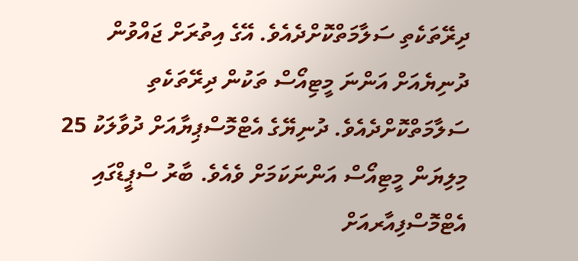ދިރޭތަކެތި ސަލާމަތްކޮށްދެއެވެ. އޭގެ އިތުރަށް ޖައްވުން ދުނިޔެއަށް އަންނަ މީޓިއޯސް ތަކުން ދިރޭތަކެތި ސަލާމަތްކޮށްދެއެވެ. ދުނިޔޭގެ އެޓްމޮސްޕިޔާއަށް ދުވާލަކު 25 މިލިޔަން މީޓިއޯސް އަންނަކަމަށް ވެއެވެ. ބާރު ސްޕީޑްގައި އެޓްމޮސްފިއާރއަށް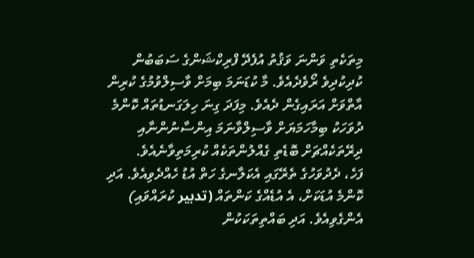މިތަކެތި ވަންނަ ވަޤުތު އުފެދޭ ފްރިކްޝަންގެ ސަބަބުން ކުދިކުދިވެ ރޯވެދެއެވެ. މާ ކުޑަނަމަ ބިމަށް ވާސިލްވުމުގެ ކުރިން އާތްވަށް އަރައިގެން ދެއެވެ. މިފަދަ ގިނަ ހިލަގަނޑުތައް ކޮންމެ ދުވަހަކު ބިމާހަމަޔަށް ވާސިލްވާނަމަ އިންސާނުންނާއި ދިރޭތަކެއްޗަށް ބޮޑެތި ގެއްލުންތަކެއް ކުރިމަތިވާނެއެވެ.
ފަހެ، ދެދުވަހުގެ ތެރޭގައި އެކަލާނގެ ހަތް އުޑު ހެއްދެވިއެވެ. އަދި ކޮންމެ އުޑަކަށް، އެ އުޑެއްގެ ކަންތައް (تدبير ކުރައްވައި) އެންގެވިއެވެ. އަދި ބައްތިތަކަކުން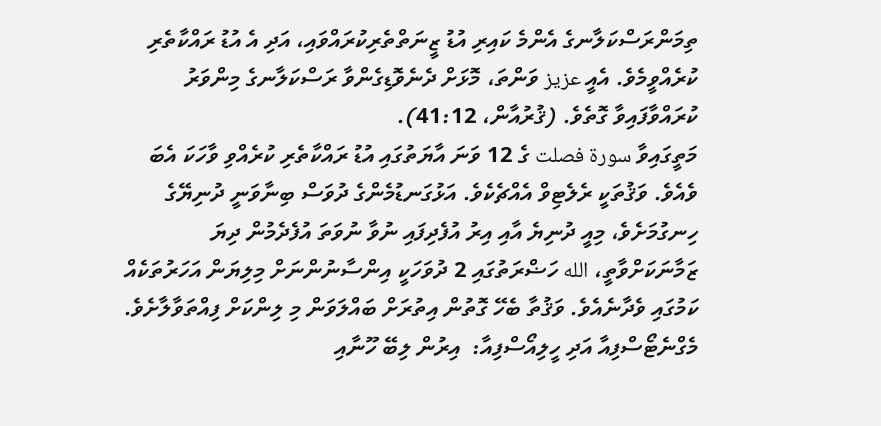ތިމަންރަސްކަލާނގެ އެންމެ ކައިރި އުޑު ޒީނަތްތެރިކުރައްވައި، އަދި އެ އުޑު ރައްކާތެރި ކުރެއްވީމެވެ. އެއީ عزيز ވަންތަ، މޮޅަށް ދެނެވޮޑިގެންވާ ރަސްކަލާނގެ މިންވަރު ކުރައްވާފައިވާ ގޮތެވެ. (ޤުރުއާން، 41:12).
މަތީގައިވާ سورة فصلت ގެ 12 ވަނަ އާޔަތުގައި އުޑު ރައްކާތެރި ކުރެއްވި ވާހަކަ އެބަ ވެއެވެ. ވަޤުތަކީ ރެލެޓިވް އެއްޗެކެވެ. އަޅުގަނޑުމެންގެ ދުވަސް ބިނާވަނީ ދުނިޔޭގެ ހިނގުމަށެވެ، މިއީ ދުނިޔެ އާއި އިރު އުފެދިފައި ނުވާ ނުވަތަ އުފެދެމުން ދިޔަ ޒަމާނަކަށްވާތީ، الله ހަޟްރަތުގައި 2 ދުވަހަކީ އިންސާނުންނަށް މިލިޔަން އަހަރުތަކެއް ކަމުގައި ވެދާނެއެވެ. ވަޤުތާ ބެހޭ ގޮތުން އިތުރަށް ބައްލަވަން މި ލިންކަށް ފިއްތަވާލާށެވެ.
މެގްނެޓޯސްފިއާ އަދި ހީލިއޯސްފިއާ:  އިރުން ލިބޭ ހޫނާއި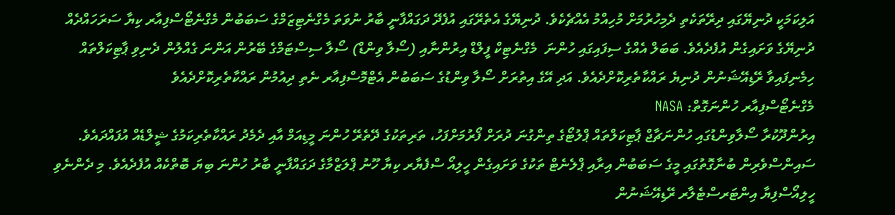އަލިކަމަކީ ދުނިޔޭގައި ދިރޭތަކެތި ދެމިހުރުމަށް މުހިއްމު އެއްޗެކެވެ. ދުނިޔޭގެ އެތެރޭގައި އުފެދޭ ދަގައްފާނީ ބާރު ނުވަތަ މެގްނެޓިޒަމްގެ ސަބަބުން މެގްނެޓޯސްފިއާރ ކިޔާ ސަރަހައްދެއް ދުނިޔޭގެ ވަށައިގެން އުފެދެއެވެ. ބަބަލް އެއްގެ ސިފައިގައި ހުންނަ  މެގްނެޓިކް ފީލްޑް އިރުންނާއި (ސޯލާ ވިންޑް) ސޯލާ ސިސްޓަމްގެ ބޭރުން އަންނަ ގެއްލުން ދެނިވި ޕާޓިކަލްތައް ހިމެނިފައިވާ ރޭޑިއޭޝަނުން ދުނިޔެ ރައްކާތެރިކޮށްދެއެވެ. އަދި އޭގެ އިތުރަށް ސޯލާ ވިންޑުގެ ސަބަބުން އެޓްމޮސްފިއާރ ނެތި ދިއުމުން ރައްކާތެރިކޮށްދެއެވެ
މެގްނެޓޯސްފިއާރ ހުންނަގޮތް: NASA
އިރުންދޫކުރާ ސޯލާވިންޑުގައި ހުންނަޗާޖް ޕާޓިކަލްތައް ޕްލުޓޯގެ ތިންގުނަ ދުރަށް ފޯރުމަށްފަހު، ތަރިތަކުގެ ދޭތެރޭ ހުންނަ މީޑިއަމް އާއި ދެމެދު ރައްކާތެރިކަމުގެ ޝީލްޑެއް އުފައްދައެވެ. ސައިންސްވެރިން ބުނާގޮތުގައި މީގެ ސަބަބުން އިރާއި ޕްލެނެޓް ތަކުގެ ވަށައިގެން ހީލިއޯ ސްފެޔާރ ކިޔާ ހޫނު ޕްލަޒްމާގެ ދަގައްފާނީ ބާރު ހުންނަ ބިޔަ ބޮތްކެއް އުފެދެއެވެ. މި ދެންނެވި ހީލިއޯސްފިޔާ އިންޓަރސްޓެލާރ ރޭޑިއޭޝަނުން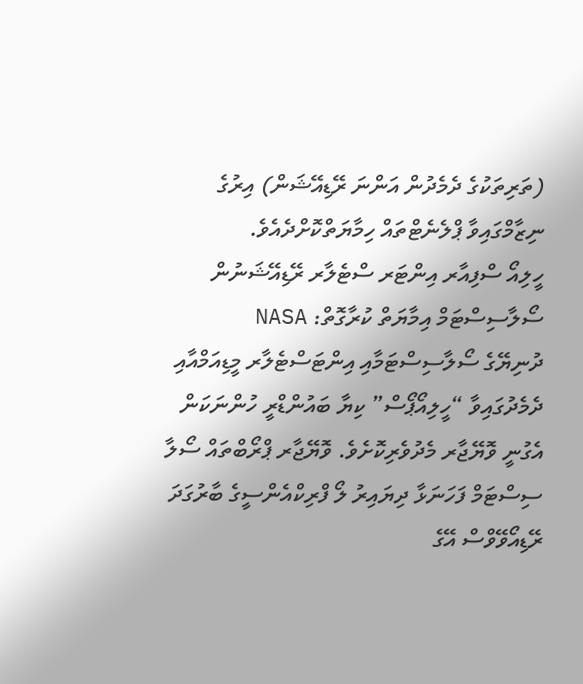(ތަރިތަކުގެ ދެމެދުން އަންނަ ރޭޑިއޭޝަން) އިރުގެ ނިޒާމްގައިވާ ޕްލެނެޓްތައް ހިމާޔަތްކޮށްދެއެވެ.
ހީލިއޯ ސްފިއާރ އިންޓަރ ސްޓެލާރ ރޭޑިއޭޝަނުން ސޯލާސިސްޓަމް އިމާޔަތް ކުރާގޮތް: NASA
ދުނިޔޭގެ ސޯލާސިސްޓަމާއި އިންޓަސްޓެލާރ މީޑިއަމްއާއި ދެމެދުގައިވާ “ހީލިއޯޕޯސް” ކިޔާ ބައުންޑްރީ ހުންނަކަން އެގުނީ ވޮޔޭޖާރ މެދުވެރިކޮށެވެ. ވޮޔޭޖާރ ޕްރޯބްތައް ސޯލާ ސިސްޓަމް ފަހަނަޅާ ދިޔައިރު ލޯ ފްރިކްއެންސީގެ ބާރުގަދަ ރޭޑިއޯވޭވްސް އޭގެ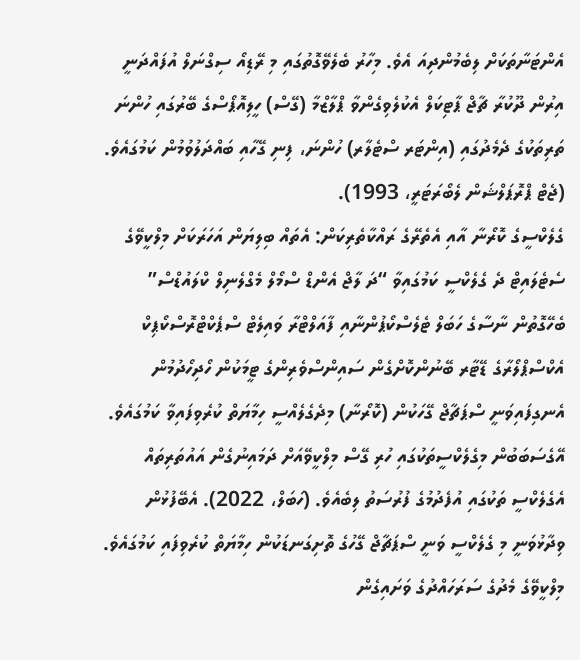އެންޓަނާތަކަށް ލިބެމުންދިއަ އެވެ. މިހާރު ބެލެވޭގޮތުގައި މި ރޭޑިއޯ ސިގްނަލް އުފައްދަނީ އިރުން ދޫކުރާ ޗާޖް ޕާޓިކަލް އެކުލެވިގެންވާ ޕްލާޒްމާ (ގޭސް) ހީލިއޮޕޯސްގެ ބޭރުގައި ހުންނަ ތަރިތަކުގެ ދެމެދުގައި (އިންޓަރ ސްޓެލާރ) ހުންނަ، ފިނި ގޭހާއި ބައްދަލުވުމުން ކަމުގައެވެ. (ޖެޓް ޕްރޮޕަލްޝަން ލެބޯރަޓަރީ، 1993).
ގެލެކްސީގެ ކޮރޯނާ އާއި އެތެރޭގެ ރައްކާތެރިކަން: އެތައް ބިލިޔަން އަހަރަކަށް މިލްކީވޭގެ ސެޓެލައިޓް ދެ ގެލެކްސީ ކަމުގައިވާ “ދަ ލާޖް އެންޑް ސްމޯލް މެގްލެނިލް ކްލައުޑްސް” ބެހޭގޮތުން ނާސާގެ ހަބަލް ޓެލެސްކޯޕުންނާއި ފާއަލްޓްރާ ވައިލެޓް ސްޕެކްޓްރޮސްކޯޕިކް އެކްސްޕްލޯރާގެ ޑޭޓާރ ބޭނުންކޮށްގެން ސައިންސްވެރިންގެ ޓީމަކުން ހޯދިހޯދުމުން އެނގިފައިވަނީ ސްޕަޗާޖް ގޭހަކުން (ކޮރޯނާ) މިދެގެލެއްސީ ހިމާޔަތް ކުރެވިފައިވާ ކަމުގައެވެ. އޭގެސަބަބުން މިގެލެކްސީތަކުގައި ހުރި ގޭސް މިލްކީވޭއަށް ދަމައިނުގެން އައުތަރިތައް އެގެލެކްސީ ތަކުގައި އުފެދުމުގެ ފުރުސަތު ލިބެއެވެ. (ހަބަލް، 2022). އެބޭފުޅުން ވިދާޅުވަނީ މި ގެލެކްސީ ވަނީ ސްޕަޗާޖް ގޭހުގެ ތޮށިގަނޑަކުން ހިމާޔަތް ކުރެވިފައި ކަމުގައެވެ. މިލްކީވޭގެ މެދުގެ ސަރަހައްދުގެ ވަށައިގެން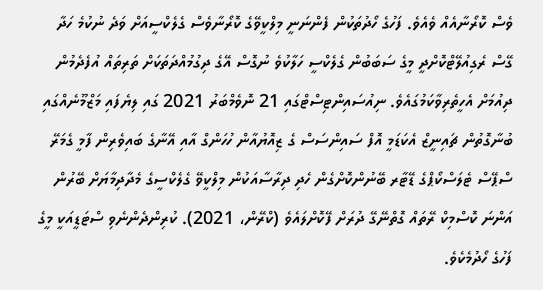ވެސް ކޮރޯނާއެއް ވެއެވެ. ފަހުގެ ހޯދުތަކުން ފެންނަނީ މިލްކީވޭގެ ކޮރޯނާވެސް ގެލެކްސީއަށް ވަދެ ނުކުމެ ހަދާ ގޭސް ރެގިއުލޭޓްކޮށްދީ މީގެ ސަބަބުން ގެލެކްސީ ހަލާކުވެ ނުގޮސް އޭގެ ދިގުމުއްދަތަކަށް ތަރިތައް އުފެދެމުން ދިއުމަށް އެހީތެރިވާކަމުގައެވެ. ނިއުސައިންޓިސްޓްގައި 21 ނޮވެމްބަރު 2021 ގައި ލިޔެފައި މަޒްމޫނެއްގައި ބުނާގޮތުން ޗައިނީޒް އެކަޑަމީ އޮފް ސައިންސަސް ގެ ޒިއޮޔުއާން ހުހަންގް އާއި އޭނާގެ ބައިވެރިން ފާމީ ގެމަރޭ ސްޕޭސް ޓެލަސްކޯޕްގެ ޑޭޓާރ ބޭނުންކޮށްގެން ހެދި ދިރާސާއަކުން މިލްކީވޭ ގެލެކްސީގެ މެދާދިމާޔަށް ބޭރުން އަންނަ ކޮސްމިކް ރޭތައް ގޮތްނޭގޭ ދުރަށް ފޭކޮށްލައެވެ (ކްރޭން، 2021). ކުރިންދެންނެވި ސްޓަޑީއަކީ މީގެ ފަހުގެ ހޯދުމެކެވެ.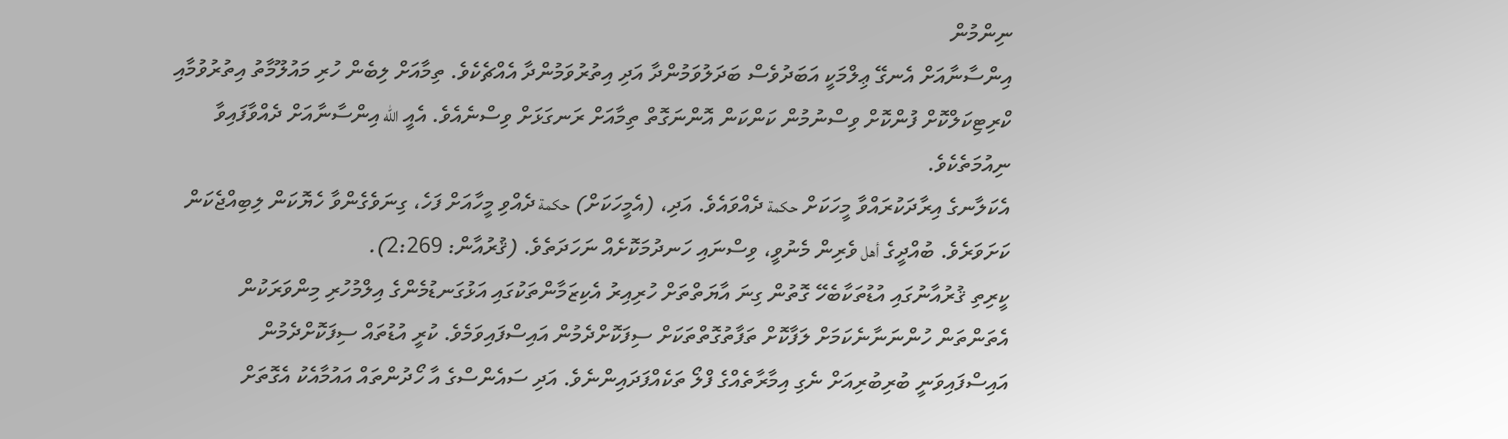ނިންމުން
އިންސާނާއަށް އެނގޭ ޢިލްމަކީ އަބަދުވެސް ބަދަލުވަމުންދާ އަދި އިތުރުވަމުންދާ އެއްޗެކެވެ. ތިމާއަށް ލިބެން ހުރި މައުލޫމާތު އިތުރުވުމާއި ކްރިޓިކަލްކޮށް ފުންކޮށް ވިސްނުމުން ކަންކަން އޮންނަގޮތް ތިމާއަށް ރަނގަޅަށް ވިސްނެއެވެ. އެއީ الله އިންސާނާއަށް ދެއްވާފައިވާ ނިއުމަތެކެވެ.
އެކަލާނގެ އިރާދަކުރައްވާ މީހަކަށް حكمة ދެއްވައެވެ. އަދި، (އެމީހަކަށް) حكمة ދެއްވި މީހާއަށް ފަހެ، ގިނަވެގެންވާ ހެޔޮކަން ލިބިއްޖެކަން ކަށަވަރެވެ. ބުއްދީގެ أهل ވެރިން މެނުވީ، ވިސްނައި ހަނދުމަކޮށެއް ނަހަދަތެވެ. (ޤުރުއާން: 2:269).
ކީރިތި ޤުރުއާނުގައި އުޑުތަކާބެހޭ ގޮތުން ގިނަ އާޔަތްތަށް ހުރިއިރު އެކިޒަމާންތަކުގައި އަޅުގަނޑުމެންގެ އިލްމުހުރި މިންވަރަކުން އެތަންތަން ހުންނަނާނެކަމަށް ލަފާކޮށް ތަފާތުގޮތްތަކަށް ސިފަކޮށްދެމުން އައިސްފައިވަމެވެ. ކުރީ އުޑުތައް ސިފަކޮށްދެމުން އައިސްފައިވަނީ ބުރިބުރިއަށް ނެގި އިމާރާތެއްގެ ފްލޯ ތަކެއްފަދައިންނެވެ. އަދި ސައެންސްގެ އާ ހޯދުންތައް އައުމާއެކު އެގޮތަށް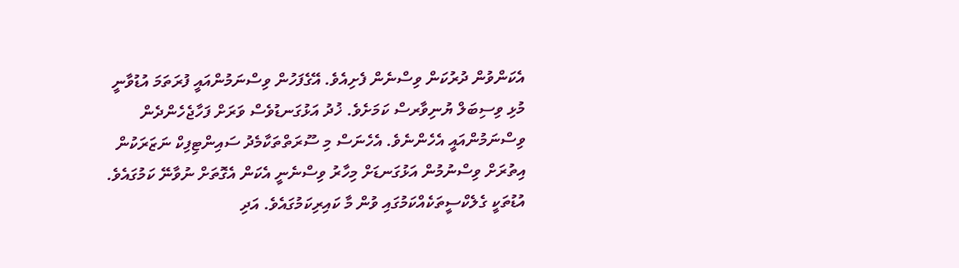އެކަންވުން ދުރުކަން ވިސްނެން ފެށިއެވެ. އޭގެފަހުން ވިސްނަމުންއައީ ފުރަތަމަ އުޑުވާނީ މުޅި ވިސިބަލް ޔުނިވާރސް ކަމަށެވެ. ޚުދު އަޅުގަނޑުވެސް ވަރަށް ފަހާޖެހެންދެން ވިސްނަމުންއައީ އެހެންނެވެ. އެހެނަސް މި ސޫރަތްތަކާމެދު ސައިންޓިފިކް ނަޒަރަކުން އިތުރަށް ވިސްނުމުން އަޅުގަނޑަށް މިހާރު ވިސްނެނީ އެކަން އެގޮތަށް ނުވާނޭ ކަމުގައެވެ. އުޑުތަކީ ގެލެކްސީތަކެއްކަމުގައި ވުން މާ ކައިރިކަމުގައެވެ. އަދި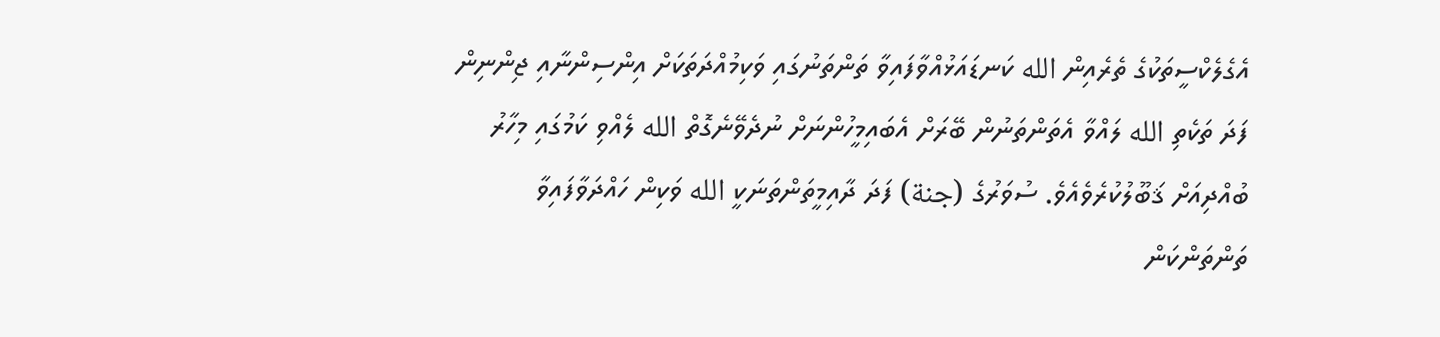އެގެލެކްސީތަކުގެ ތެރެއިން الله ކަނޑައަޅުއްވާފައިވާ ތަންތަނުގައި ވަކިމުއްދަތަކަށް އިންސިންނާއި ޖިންނިން ފަދަ ތަކެތި الله ލައްވާ އެތަންތަނުން ބޭރަށް އެބައިމީހުންނަށް ނުދެވޭނެގޮތް الله ލެއްވި ކަމުގައި މިހާރު ބުއްދިއަށް ޤަބޫލުކުރެވެއެވެ. ސުވަރުގެ (جنة) ފަދަ ދާއިމީތަންތަނަކީ الله ވަކިން ހައްދަވާފައިވާ ތަންތަންކަން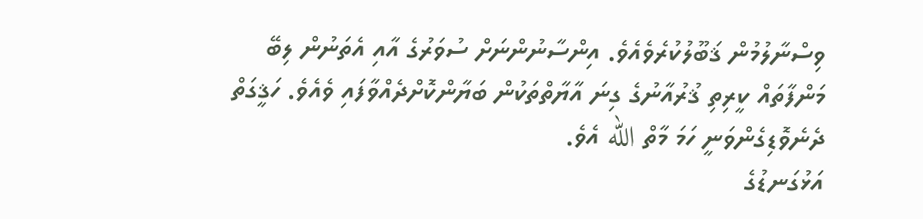ވިސްނާލުމުން ޤަބޫލުކުރެވެއެވެ. އިންސާނުންނަށް ސުވަރުގެ އާއި އެތަނުން ލިބޭ މަންފާތައް ކީރިތި ޤުރުއާނުގެ ގިނަ އާޔާތްތަކުން ބަޔާންކޮށްދެއްވާފައި ވެއެވެ. ހަޤީގަތް ދެނެވޮޑިގެންވަނީ ހަމަ މާތް الله އެވެ.
އަޅުގަނޑުގެ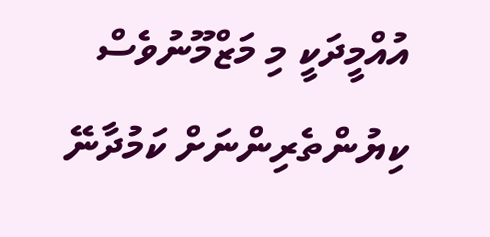އުއްމީދަކީ މި މަޒްމޫނުވެސް ކިޔުންތެރިންނަށް ކަމުދާނޭ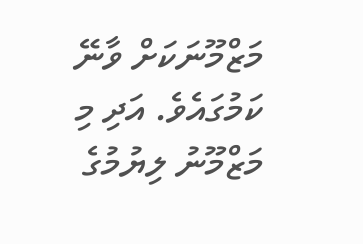މަޒްމޫނަކަށް ވާނޭ ކަމުގައެވެ. އަދި މި މަޒްމޫނު ލިޔުމުގެ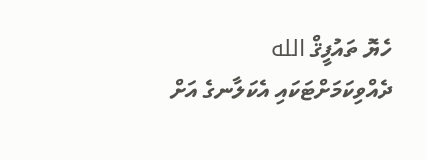ހެޔޮ ތައުފީޤް الله ދެއްވިކަމަށްޓަކައި އެކަލާނގެ އަށް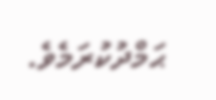ޙަމްދުކުރަމެވެ.